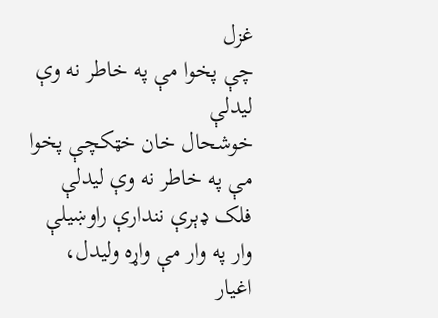غزل
چې پخوا مې په خاطر نه وې ليدلې
خوشحال خان خټکچې پخوا مې په خاطر نه وې ليدلې
فلک ډېرې نندارې راوښيلې
وار په وار مې واړه وليدل، اغيار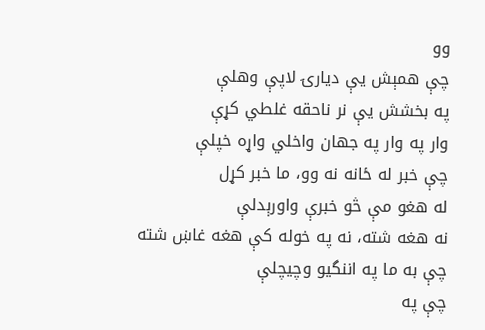وو
چې همېش يې ديارۍ لاپې وهلې
په بخشش يې نر ناحقه غلطي کړې
وار په وار په جهان واخلي واړه خپلې
چې خبر له ځانه نه وو، ما خبر کړل
له هغو مې څو خبرې واورېدلې
نه هغه شته، نه په خوله کې هغه غاښ شته
چې به ما په اننگيو وچيچلې
چې په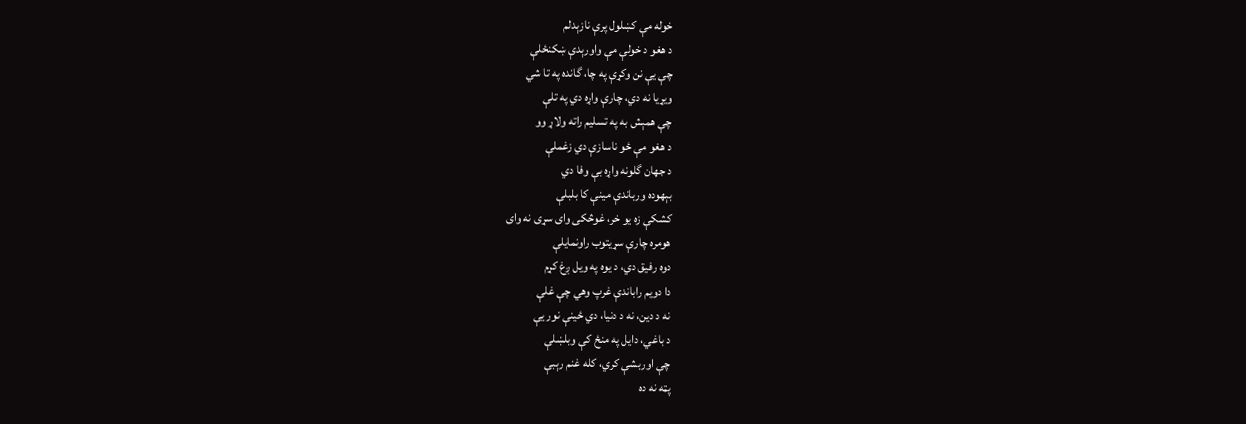خوله مې کښلول پرې نازېدلم
د هغو د خولې مې واورېدې ښکنځلې
چې يې نن وکړې په چا، گانده په تا شي
ويړيا نه دي، چارې واړه دي په تلې
چې همېش به په تسليم راته ولاړ وو
د هغو مې ځو ناسازې دي زغملې
د جهان گلونه واړه بې وفا دي
بېهوده ورباندې مينې کا بلبلې
کشکې زه يو خر، غوڅکی وای سړی نه وای
هومره چارې سړيتوب راونمايلې
دوه رفيق دي، د يوه په ويل ږغ کړم
دا دويم راباندې غرپ وهي چې غلې
نه د دين، نه د دنيا، دي ځينې نور يې
د باغي، دايل په منځ کې وبلښلې
چې اوربشې کري، کله غنم رېبې
پټه نه ده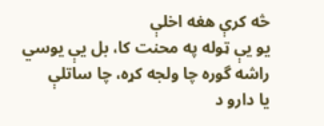څه کرې هغه اخلې
يو يې ټوله په محنت کا، بل يې يوسي
راشه گوره چا ولجه کړه، چا ساتلې
يا دارو د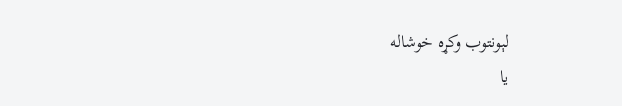لېونتوب وکړه خوشاله
يا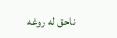ناحق له روغه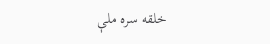خلقه سره ملې